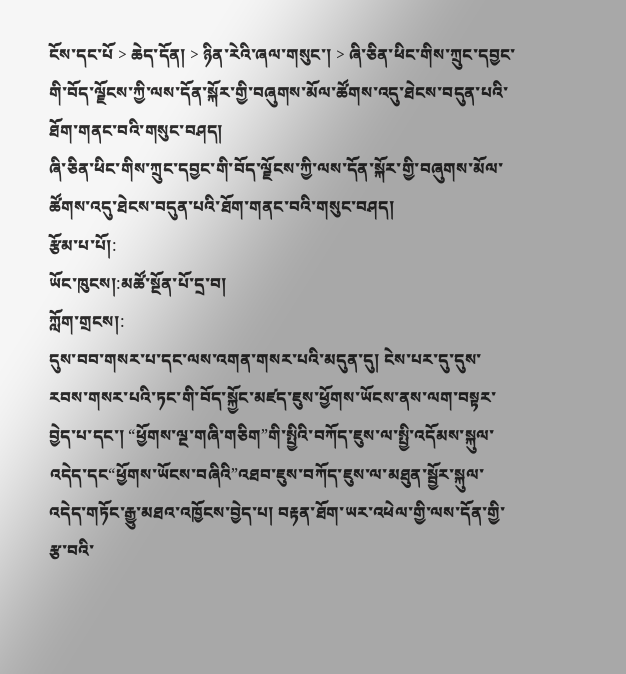ངོས་དང་པོ > ཆེད་དོན། > ཉིན་རེའི་ཞལ་གསུང་། > ཞི་ཅིན་ཕིང་གིས་ཀྲུང་དབྱང་གི་བོད་ལྗོངས་ཀྱི་ལས་དོན་སྐོར་གྱི་བཞུགས་མོལ་ཚོགས་འདུ་ཐེངས་བདུན་པའི་ཐོག་གནང་བའི་གསུང་བཤད།
ཞི་ཅིན་ཕིང་གིས་ཀྲུང་དབྱང་གི་བོད་ལྗོངས་ཀྱི་ལས་དོན་སྐོར་གྱི་བཞུགས་མོལ་ཚོགས་འདུ་ཐེངས་བདུན་པའི་ཐོག་གནང་བའི་གསུང་བཤད།
རྩོམ་པ་པོ།:
ཡོང་ཁུངས།:མཚོ་སྔོན་པོ་དྲ་བ།
ཀློག་གྲངས།:
དུས་བབ་གསར་པ་དང་ལས་འགན་གསར་པའི་མདུན་དུ། ངེས་པར་དུ་དུས་རབས་གསར་པའི་ཏང་གི་བོད་སྐྱོང་མཛད་ཇུས་ཕྱོགས་ཡོངས་ནས་ལག་བསྟར་བྱེད་པ་དང་། “ཕྱོགས་ལྔ་གཞི་གཅིག”གི་སྤྱིའི་བཀོད་ཇུས་ལ་སྤྱི་འདོམས་སྐུལ་འདེད་དང“ཕྱོགས་ཡོངས་བཞིའི”འཐབ་ཇུས་བཀོད་ཇུས་ལ་མཐུན་སྦྱོར་སྐུལ་འདེད་གཏོང་རྒྱུ་མཐའ་འཁྱོངས་བྱེད་པ། བརྟན་ཐོག་ཡར་འཕེལ་གྱི་ལས་དོན་གྱི་རྩ་བའི་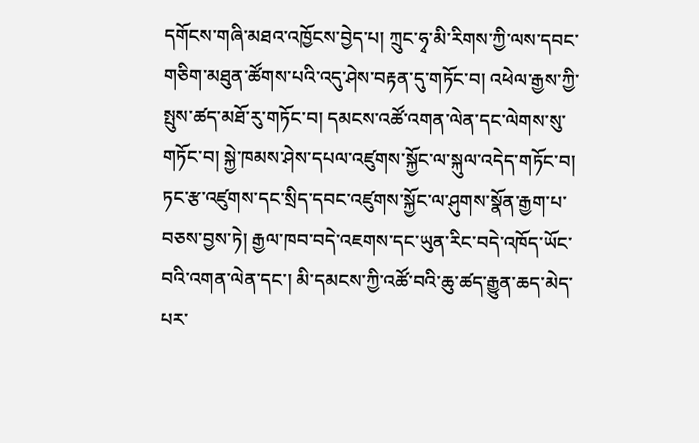དགོངས་གཞི་མཐའ་འཁྱོངས་བྱེད་པ། ཀྲུང་ཧྭ་མི་རིགས་ཀྱི་ལས་དབང་གཅིག་མཐུན་ཚོགས་པའི་འདུ་ཤེས་བརྟན་དུ་གཏོང་བ། འཕེལ་རྒྱས་ཀྱི་སྤུས་ཚད་མཐོ་རུ་གཏོང་བ། དམངས་འཚོ་འགན་ལེན་དང་ལེགས་སུ་གཏོང་བ། སྐྱེ་ཁམས་ཤེས་དཔལ་འཛུགས་སྐྱོང་ལ་སྐུལ་འདེད་གཏོང་བ། ཏང་རྩ་འཛུགས་དང་སྲིད་དབང་འཛུགས་སྐྱོང་ལ་ཤུགས་སྣོན་རྒྱག་པ་བཅས་བྱས་ཏེ། རྒྱལ་ཁབ་བདེ་འཇགས་དང་ཡུན་རིང་བདེ་འཁོད་ཡོང་བའི་འགན་ལེན་དང་། མི་དམངས་ཀྱི་འཚོ་བའི་ཆུ་ཚད་རྒྱུན་ཆད་མེད་པར་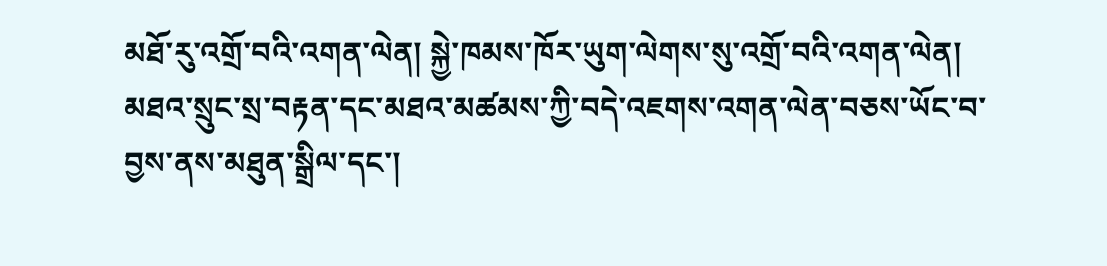མཐོ་རུ་འགྲོ་བའི་འགན་ལེན། སྐྱེ་ཁམས་ཁོར་ཡུག་ལེགས་སུ་འགྲོ་བའི་འགན་ལེན། མཐའ་སྲུང་སྲ་བརྟན་དང་མཐའ་མཚམས་ཀྱི་བདེ་འཇགས་འགན་ལེན་བཅས་ཡོང་བ་བྱས་ནས་མཐུན་སྒྲིལ་དང་།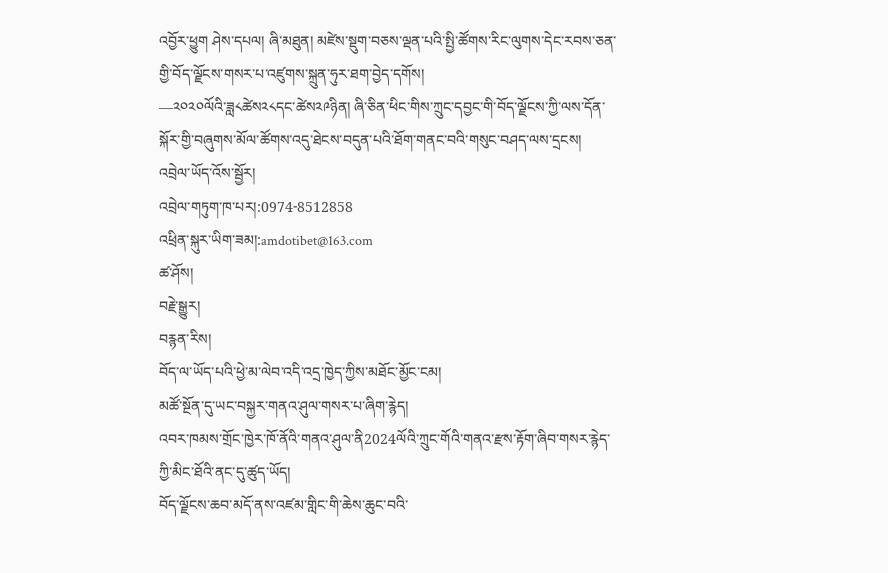འབྱོར་ཕྱུག ཤེས་དཔལ། ཞི་མཐུན། མཛེས་སྡུག་བཅས་ལྡན་པའི་སྤྱི་ཚོགས་རིང་ལུགས་དེང་རབས་ཅན་གྱི་བོད་ལྗོངས་གསར་པ་འཛུགས་སྐྲུན་ཧུར་ཐག་བྱེད་དགོས།
—༢༠༢༠ལོའི་ཟླ༨ཚེས༢༨དང་ཚེས༢༩ཉིན། ཞི་ཅིན་ཕིང་གིས་ཀྲུང་དབྱང་གི་བོད་ལྗོངས་ཀྱི་ལས་དོན་སྐོར་གྱི་བཞུགས་མོལ་ཚོགས་འདུ་ཐེངས་བདུན་པའི་ཐོག་གནང་བའི་གསུང་བཤད་ལས་དྲངས།
འབྲེལ་ཡོད་འོས་སྦྱོར།
འབྲེལ་གཏུག་ཁ་པར།:0974-8512858
འཕྲིན་སྐུར་ཡིག་ཟམ།:amdotibet@163.com
ཚ་ཤོས།
བརྗེ་སྒྱུར།
བརྙན་རིས།
བོད་ལ་ཡོད་པའི་ཕྱེ་མ་ལེབ་འདི་འདྲ་ཁྱེད་ཀྱིས་མཐོང་མྱོང་ངམ།
མཚོ་སྔོན་དུ་ཡང་བསྐྱར་གནའ་ཤུལ་གསར་པ་ཞིག་རྙེད།
འབར་ཁམས་གྲོང་ཁྱེར་ཁོ་ནོའི་གནའ་ཤུལ་ནི2024ལོའི་ཀྲུང་གོའི་གནའ་རྫས་རྟོག་ཞིབ་གསར་རྙེད་ཀྱི་མིང་ཐོའི་ནང་དུ་ཚུད་ཡོད།
བོད་ལྗོངས་ཆབ་མདོ་ནས་འཛམ་གླིང་གི་ཆེས་ཆུང་བའི་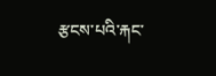རྩངས་པའི་རྐང་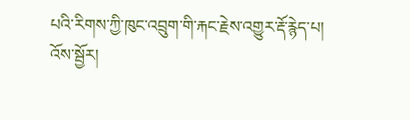པའི་རིགས་ཀྱི་ཁུང་འབྲུག་གི་རྐང་རྗེས་འགྱུར་རྡོ་རྙེད་པ།
འོས་སྦྱོར།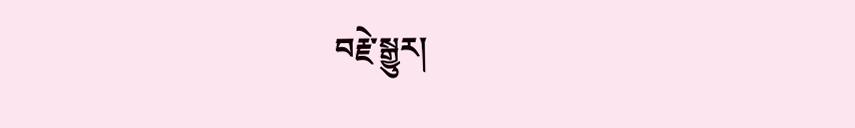བརྗེ་སྒྱུར།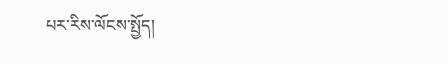པར་རིས་ལོངས་སྤྱོད།